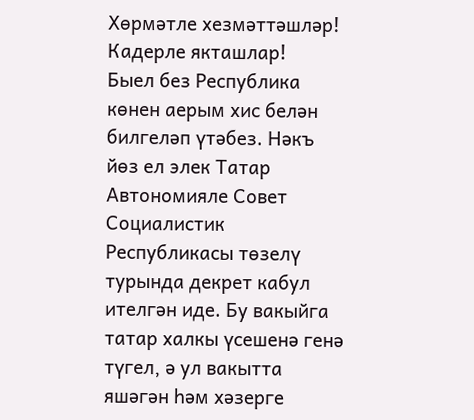Хөрмәтле хезмәттәшләр!
Кадерле якташлар!
Быел без Республика көнен аерым хис белән билгеләп үтәбез. Нәкъ йөз ел элек Татар Автономияле Совет Социалистик Республикасы төзелү турында декрет кабул ителгән иде. Бу вакыйга татар халкы үсешенә генә түгел, ә ул вакытта яшәгән һәм хәзерге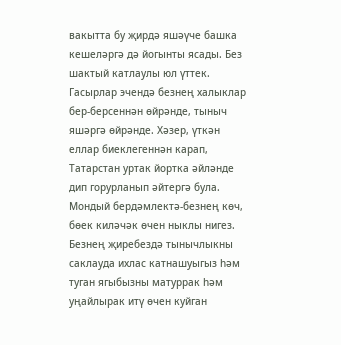вакытта бу җирдә яшәүче башка кешеләргә дә йогынты ясады. Без шактый катлаулы юл үттек. Гасырлар эчендә безнең халыклар бер-берсеннән өйрәнде, тыныч яшәргә өйрәнде. Хәзер, үткән еллар биеклегеннән карап, Татарстан уртак йортка әйләнде дип горурланып әйтергә була. Мондый бердәмлектә-безнең көч, бөек киләчәк өчен ныклы нигез. Безнең җиребездә тынычлыкны саклауда ихлас катнашуыгыз һәм туган ягыбызны матуррак һәм уңайлырак итү өчен куйган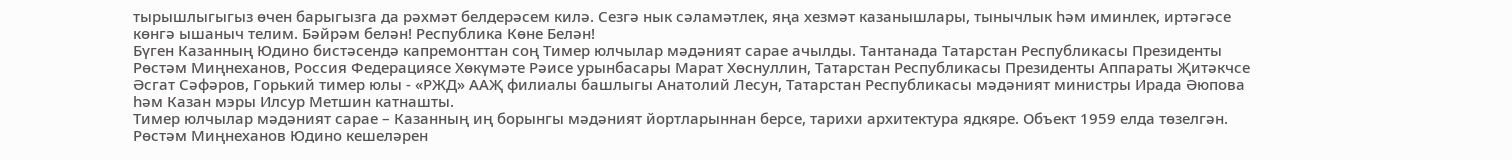тырышлыгыгыз өчен барыгызга да рәхмәт белдерәсем килә. Сезгә нык сәламәтлек, яңа хезмәт казанышлары, тынычлык һәм иминлек, иртәгәсе көнгә ышаныч телим. Бәйрәм белән! Республика Көне Белән!
Бүген Казанның Юдино бистәсендә капремонттан соң Тимер юлчылар мәдәният сарае ачылды. Тантанада Татарстан Республикасы Президенты Рөстәм Миңнеханов, Россия Федерациясе Хөкүмәте Рәисе урынбасары Марат Хөснуллин, Татарстан Республикасы Президенты Аппараты Җитәкчсе Әсгат Сәфәров, Горький тимер юлы - «РЖД» ААҖ филиалы башлыгы Анатолий Лесун, Татарстан Республикасы мәдәният министры Ирада Әюпова һәм Казан мэры Илсур Метшин катнашты.
Тимер юлчылар мәдәният сарае – Казанның иң борынгы мәдәният йортларыннан берсе, тарихи архитектура ядкяре. Объект 1959 елда төзелгән.
Рөстәм Миңнеханов Юдино кешеләрен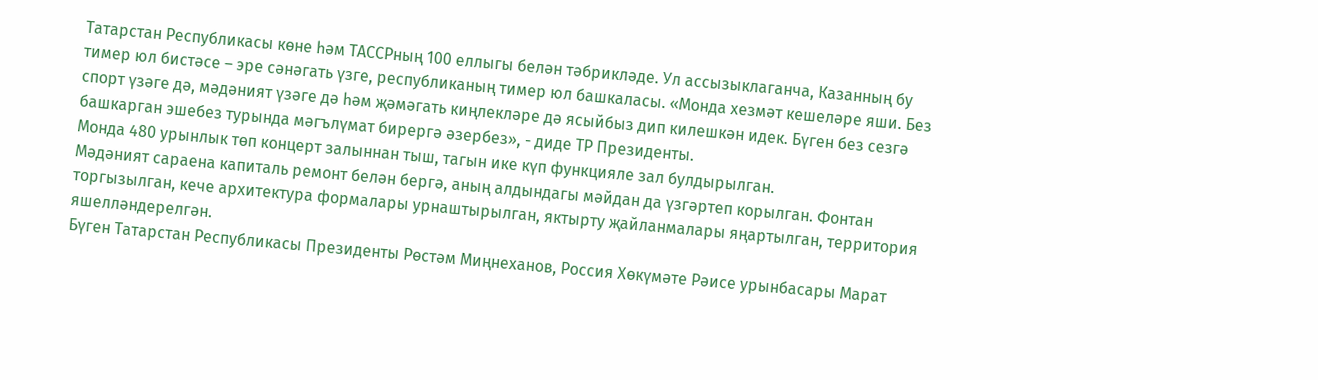Татарстан Республикасы көне һәм ТАССРның 100 еллыгы белән тәбрикләде. Ул ассызыклаганча, Казанның бу тимер юл бистәсе – эре сәнәгать үзге, республиканың тимер юл башкаласы. «Монда хезмәт кешеләре яши. Без спорт үзәге дә, мәдәният үзәге дә һәм җәмәгать киңлекләре дә ясыйбыз дип килешкән идек. Бүген без сезгә башкарган эшебез турында мәгълүмат бирергә әзербез», - диде ТР Президенты.
Монда 480 урынлык төп концерт залыннан тыш, тагын ике күп функцияле зал булдырылган.
Мәдәният сараена капиталь ремонт белән бергә, аның алдындагы мәйдан да үзгәртеп корылган. Фонтан торгызылган, кече архитектура формалары урнаштырылган, яктырту җайланмалары яңартылган, территория яшелләндерелгән.
Бүген Татарстан Республикасы Президенты Рөстәм Миңнеханов, Россия Хөкүмәте Рәисе урынбасары Марат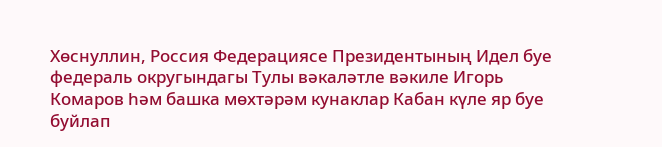Хөснуллин, Россия Федерациясе Президентының Идел буе федераль округындагы Тулы вәкаләтле вәкиле Игорь Комаров һәм башка мөхтәрәм кунаклар Кабан күле яр буе буйлап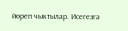йөреп чыктылар. Исегезгә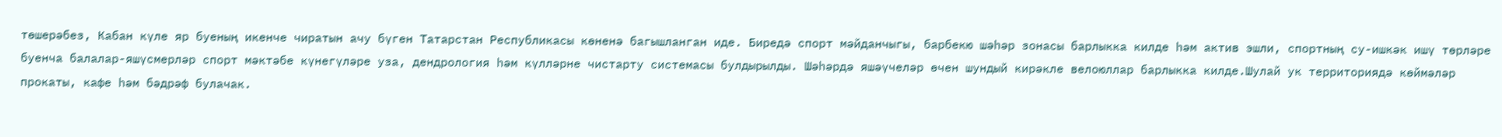төшерәбез, Кабан күле яр буеның икенче чиратын ачу бүген Татарстан Республикасы көненә багышланган иде. Биредә спорт мәйданчыгы, барбекю шәһәр зонасы барлыкка килде һәм актив эшли, спортның су-ишкәк ишү төрләре буенча балалар-яшүсмерләр спорт мәктәбе күнегүләре уза, дендрология һәм күлләрне чистарту системасы булдырылды. Шәһәрдә яшәүчеләр өчен шундый кирәкле велоюллар барлыкка килде.Шулай ук территориядә көймәләр прокаты, кафе һәм бәдрәф булачак.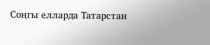Соңгы елларда Татарстан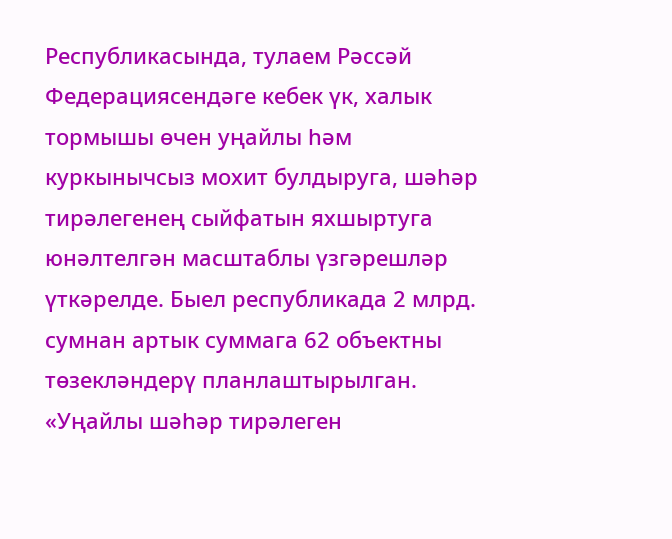Республикасында, тулаем Рәссәй Федерациясендәге кебек үк, халык тормышы өчен уңайлы һәм куркынычсыз мохит булдыруга, шәһәр тирәлегенең сыйфатын яхшыртуга юнәлтелгән масштаблы үзгәрешләр үткәрелде. Быел республикада 2 млрд. сумнан артык суммага 62 объектны төзекләндерү планлаштырылган. «Уңайлы шәһәр тирәлеген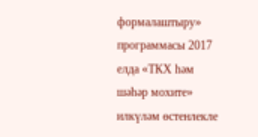формалаштыру» программасы 2017 елда «ТКХ һәм шәһәр мохите» илкүләм өстенлекле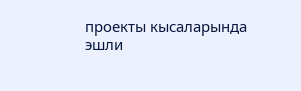проекты кысаларында эшли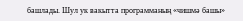башлады. Шул ук вакытта программаның «чишмә башы»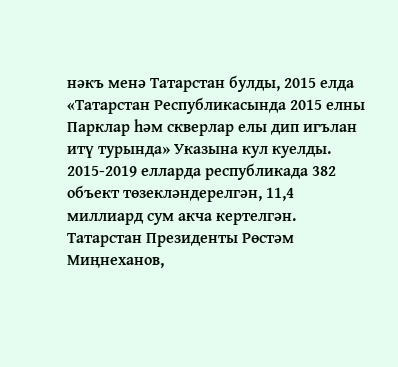нәкъ менә Татарстан булды, 2015 елда «Татарстан Республикасында 2015 елны Парклар һәм скверлар елы дип игълан итү турында» Указына кул куелды. 2015-2019 елларда республикада 382 объект төзекләндерелгән, 11,4 миллиард сум акча кертелгән. Татарстан Президенты Рөстәм Миңнеханов,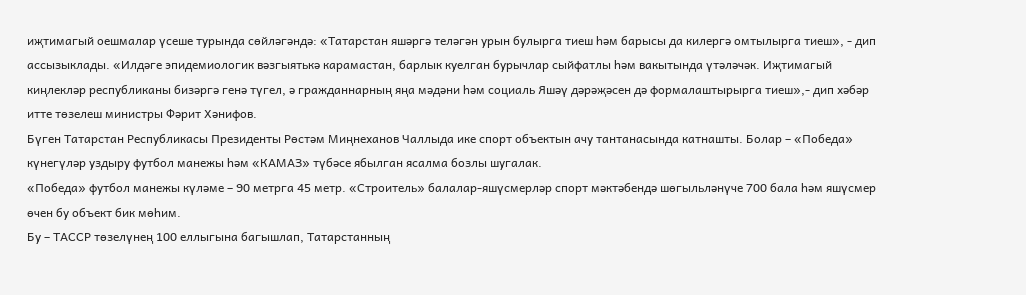иҗтимагый оешмалар үсеше турында сөйләгәндә: «Татарстан яшәргә теләгән урын булырга тиеш һәм барысы да килергә омтылырга тиеш», - дип ассызыклады. «Илдәге эпидемиологик вәзгыятькә карамастан, барлык куелган бурычлар сыйфатлы һәм вакытында үтәләчәк. Иҗтимагый киңлекләр республиканы бизәргә генә түгел, ә гражданнарның яңа мәдәни һәм социаль Яшәү дәрәҗәсен дә формалаштырырга тиеш»,- дип хәбәр итте төзелеш министры Фәрит Хәнифов.
Бүген Татарстан Республикасы Президенты Рөстәм Миңнеханов Чаллыда ике спорт объектын ачу тантанасында катнашты. Болар – «Победа» күнегүләр уздыру футбол манежы һәм «КАМАЗ» түбәсе ябылган ясалма бозлы шугалак.
«Победа» футбол манежы күләме – 90 метрга 45 метр. «Строитель» балалар-яшүсмерләр спорт мәктәбендә шөгыльләнүче 700 бала һәм яшүсмер өчен бу объект бик мөһим.
Бу – ТАССР төзелүнең 100 еллыгына багышлап, Татарстанның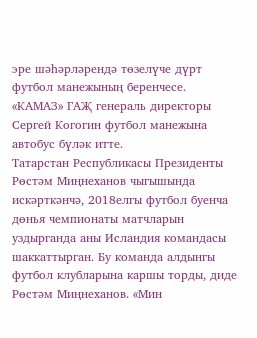эре шәһәрләрендә төзелүче дүрт футбол манежының беренчесе.
«КАМАЗ» ГАҖ генераль директоры Сергей Когогин футбол манежына автобус бүләк итте.
Татарстан Республикасы Президенты Рөстәм Миңнеханов чыгышында искәрткәнчә, 2018елгы футбол буенча дөнья чемпионаты матчларын уздырганда аны Исландия командасы шаккаттырган. Бу команда алдынгы футбол клубларына каршы торды, диде Рөстәм Миңнеханов. «Мин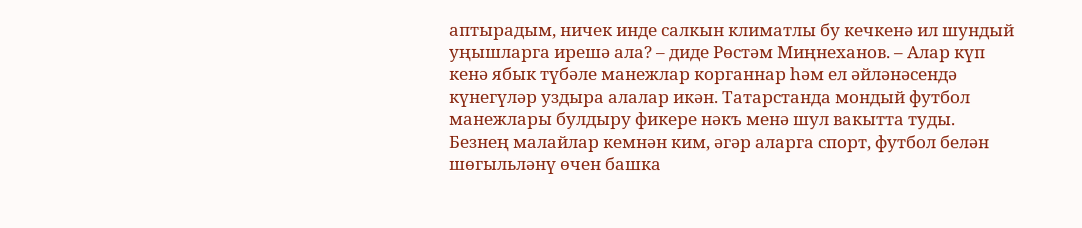аптырадым, ничек инде салкын климатлы бу кечкенә ил шундый уңышларга ирешә ала? – диде Рөстәм Миңнеханов. – Алар күп кенә ябык түбәле манежлар корганнар һәм ел әйләнәсендә күнегүләр уздыра алалар икән. Татарстанда мондый футбол манежлары булдыру фикере нәкъ менә шул вакытта туды. Безнең малайлар кемнән ким, әгәр аларга спорт, футбол белән шөгыльләнү өчен башка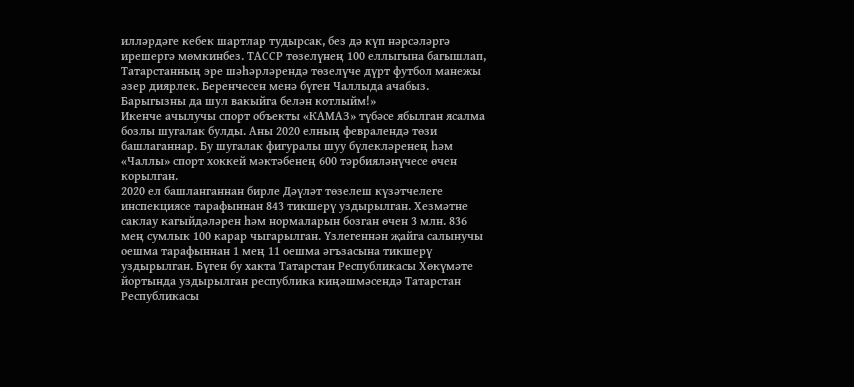илләрдәге кебек шартлар тудырсак, без дә күп нәрсәләргә ирешергә мөмкинбез. ТАССР төзелүнең 100 еллыгына багышлап, Татарстанның эре шәһәрләрендә төзелүче дүрт футбол манежы әзер диярлек. Беренчесен менә бүген Чаллыда ачабыз. Барыгызны да шул вакыйга белән котлыйм!»
Икенче ачылучы спорт объекты «КАМАЗ» түбәсе ябылган ясалма бозлы шугалак булды. Аны 2020 елның февралендә төзи башлаганнар. Бу шугалак фигуралы шуу бүлекләренең һәм «Чаллы» спорт хоккей мәктәбенең 600 тәрбияләнүчесе өчен корылган.
2020 ел башланганнан бирле Дәүләт төзелеш күзәтчелеге инспекциясе тарафыннан 843 тикшерү уздырылган. Хезмәтне саклау кагыйдәләрен һәм нормаларын бозган өчен 3 млн. 836 мең сумлык 100 карар чыгарылган. Үзлегеннән җайга салынучы оешма тарафыннан 1 мең 11 оешма әгъзасына тикшерү уздырылган. Бүген бу хакта Татарстан Республикасы Хөкүмәте йортында уздырылган республика киңәшмәсендә Татарстан Республикасы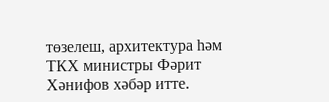төзелеш, архитектура һәм ТКХ министры Фәрит Хәнифов хәбәр итте.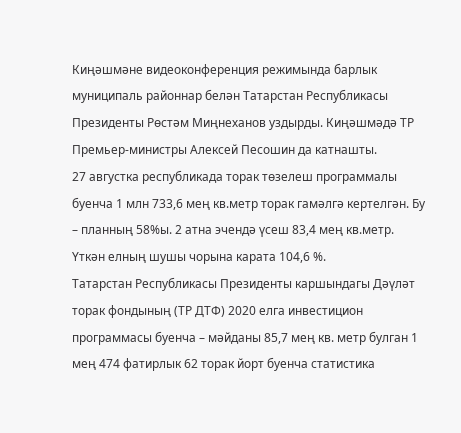Киңәшмәне видеоконференция режимында барлык муниципаль районнар белән Татарстан Республикасы Президенты Рөстәм Миңнеханов уздырды. Киңәшмәдә ТР Премьер-министры Алексей Песошин да катнашты.
27 августка республикада торак төзелеш программалы буенча 1 млн 733,6 мең кв.метр торак гамәлгә кертелгән. Бу – планның 58%ы. 2 атна эчендә үсеш 83,4 мең кв.метр. Үткән елның шушы чорына карата 104,6 %.
Татарстан Республикасы Президенты каршындагы Дәүләт торак фондының (ТР ДТФ) 2020 елга инвестицион программасы буенча – мәйданы 85,7 мең кв. метр булган 1 мең 474 фатирлык 62 торак йорт буенча статистика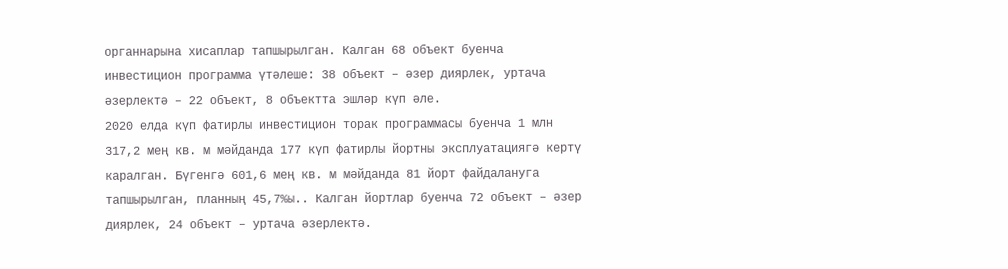органнарына хисаплар тапшырылган. Калган 68 объект буенча инвестицион программа үтәлеше: 38 объект – әзер диярлек, уртача әзерлектә – 22 объект, 8 объектта эшләр күп әле.
2020 елда күп фатирлы инвестицион торак программасы буенча 1 млн 317,2 мең кв. м мәйданда 177 күп фатирлы йортны эксплуатациягә кертү каралган. Бүгенгә 601,6 мең кв. м мәйданда 81 йорт файдалануга тапшырылган, планның 45,7%ы.. Калган йортлар буенча 72 объект – әзер диярлек, 24 объект – уртача әзерлектә.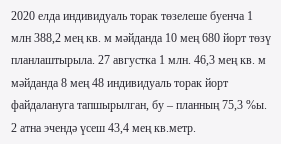2020 елда индивидуаль торак төзелеше буенча 1 млн 388,2 мең кв. м мәйданда 10 мең 680 йорт төзү планлаштырыла. 27 августка 1 млн. 46,3 мең кв. м мәйданда 8 мең 48 индивидуаль торак йорт файдалануга тапшырылган, бу – планның 75,3 %ы. 2 атна эчендә үсеш 43,4 мең кв.метр.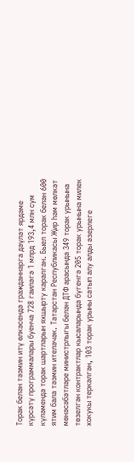Торак белән тәэмин итү өлкәсендә гражданнарга дәүләт ярдәме күрсәтү программалары буенча 728 гаиләгә 1 млрд 193,4 млн сум күләмендә торак шартларын яхшырту каралган. Быел торак белән 600 ятим бала тәэмин ителәчәк. Татарстан Республикасы Җир һәм мөлкәт мөнәсәбәтләре министрлыгы белән ДТФ арасында 349 торак урынына төзелгән контрактлар кысаларында бүгенгә 205 торак урынына милек хокукы теркәлгән, 103 торак урыны сатып алу алды әзерлеге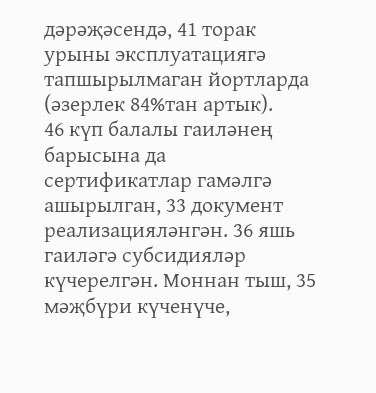дәрәҗәсендә, 41 торак урыны эксплуатациягә тапшырылмаган йортларда (әзерлек 84%тан артык).
46 күп балалы гаиләнең барысына да сертификатлар гамәлгә ашырылган, 33 документ реализацияләнгән. 36 яшь гаиләгә субсидияләр күчерелгән. Моннан тыш, 35 мәҗбүри күченүче,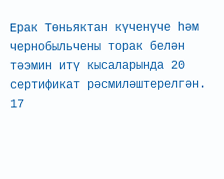Ерак Төньяктан күченүче һәм чернобыльчены торак белән тәэмин итү кысаларында 20 сертификат рәсмиләштерелгән. 17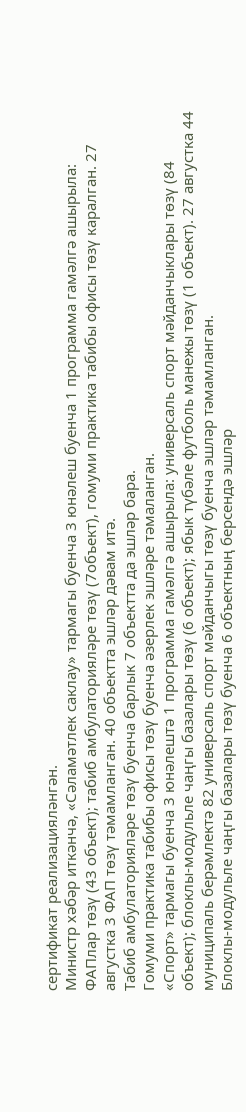сертификат реализацияләнгән.
Министр хәбәр иткәнчә, «Сәламәтлек саклау» тармагы буенча 3 юнәлеш буенча 1 программа гамәлгә ашырыла: ФАПлар төзү (43 объект); табиб амбулаторияләре төзү (7объект), гомуми практика табибы офисы төзү каралган. 27 августка 3 ФАП төзү тәмамланган. 40 объектта эшләр дәвам итә.
Табиб амбулаторияләре төзү буенча барлык 7 объектта да эшләр бара.
Гомуми практика табибы офисы төзү буенча әзерлек эшләре тәмаланган.
«Спорт» тармагы буенча 3 юнәлештә 1 программа гамәлгә ашырыла: универсаль спорт мәйданчыклары төзү (84 объект); блоклы-модульле чаңгы базалары төзү (6 объект); ябык түбәле футболь манежы төзү (1 объект). 27 августка 44 муниципаль берәмлектә 82 универсаль спорт мәйданчыгы төзү буенча эшләр тәмамланган.
Блоклы-модульле чаңгы базалары төзү буенча 6 объектның берсендә эшләр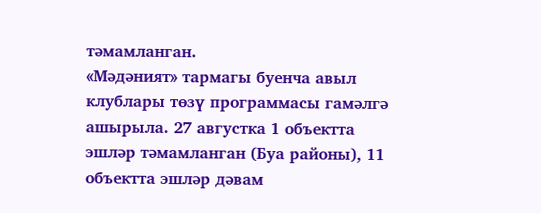тәмамланган.
«Мәдәният» тармагы буенча авыл клублары төзү программасы гамәлгә ашырыла. 27 августка 1 объектта эшләр тәмамланган (Буа районы), 11 объектта эшләр дәвам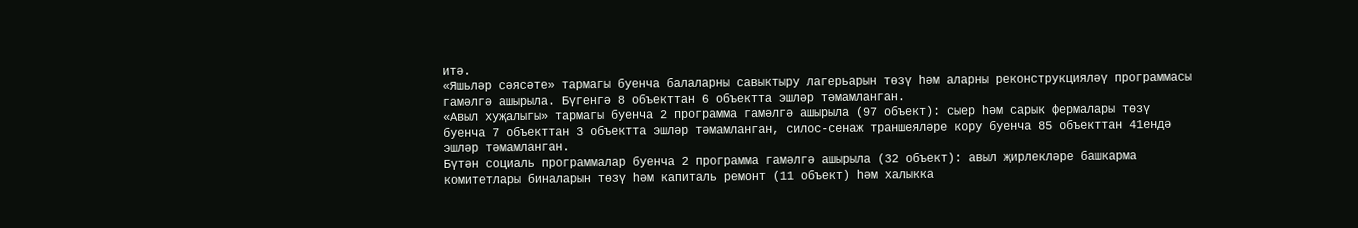итә.
«Яшьләр сәясәте» тармагы буенча балаларны савыктыру лагерьарын төзү һәм аларны реконструкцияләү программасы гамәлгә ашырыла. Бүгенгә 8 объекттан 6 объектта эшләр тәмамланган.
«Авыл хуҗалыгы» тармагы буенча 2 программа гамәлгә ашырыла (97 объект): сыер һәм сарык фермалары төзү буенча 7 объекттан 3 объектта эшләр тәмамланган, силос-сенаж траншеяләре кору буенча 85 объекттан 41ендә эшләр тәмамланган.
Бүтән социаль программалар буенча 2 программа гамәлгә ашырыла (32 объект): авыл җирлекләре башкарма комитетлары биналарын төзү һәм капиталь ремонт (11 объект) һәм халыкка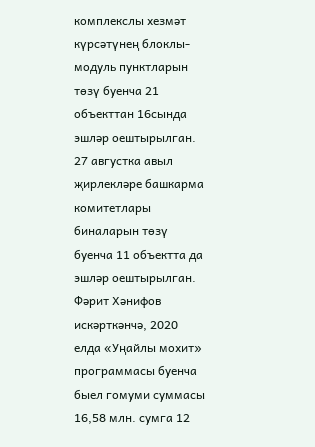комплекслы хезмәт күрсәтүнең блоклы-модуль пунктларын төзү буенча 21 объекттан 16сында эшләр оештырылган. 27 августка авыл җирлекләре башкарма комитетлары биналарын төзү буенча 11 объектта да эшләр оештырылган.
Фәрит Хәнифов искәрткәнчә, 2020 елда «Уңайлы мохит» программасы буенча быел гомуми суммасы 16,58 млн. сумга 12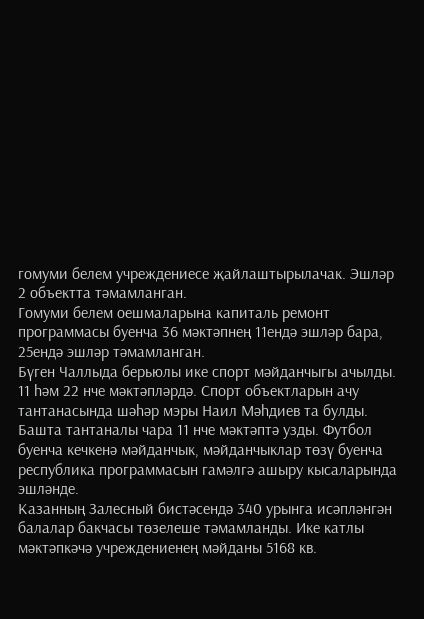гомуми белем учреждениесе җайлаштырылачак. Эшләр 2 объектта тәмамланган.
Гомуми белем оешмаларына капиталь ремонт программасы буенча 36 мәктәпнең 11ендә эшләр бара, 25ендә эшләр тәмамланган.
Бүген Чаллыда берьюлы ике спорт мәйданчыгы ачылды. 11 һәм 22 нче мәктәпләрдә. Спорт объектларын ачу тантанасында шәһәр мэры Наил Мәһдиев та булды.
Башта тантаналы чара 11 нче мәктәптә узды. Футбол буенча кечкенә мәйданчык, мәйданчыклар төзү буенча республика программасын гамәлгә ашыру кысаларында эшләнде.
Казанның Залесный бистәсендә 340 урынга исәпләнгән балалар бакчасы төзелеше тәмамланды. Ике катлы мәктәпкәчә учреждениенең мәйданы 5168 кв.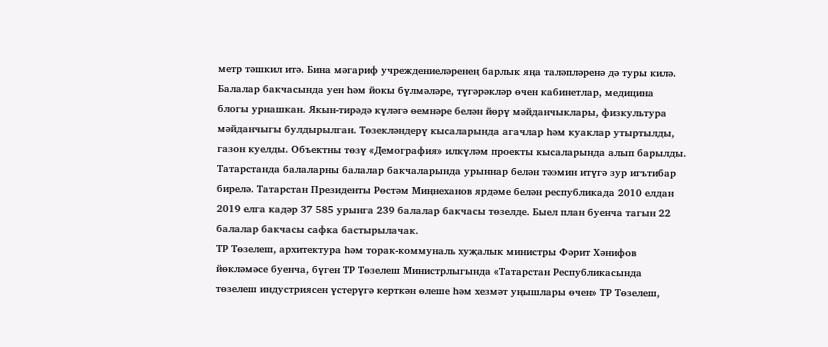метр тәшкил итә. Бина мәгариф учреждениеләренең барлык яңа таләпләренә дә туры килә. Балалар бакчасында уен һәм йокы бүлмәләре, түгәрәкләр өчен кабинетлар, медицина блогы урнашкан. Якын-тирәдә күләгә өемнәре белән йөрү мәйданчыклары, физкультура мәйданчыгы булдырылган. Төзекләндерү кысаларында агачлар һәм куаклар утыртылды, газон куелды. Объектны төзү «Демография» илкүләм проекты кысаларында алып барылды. Татарстанда балаларны балалар бакчаларында урыннар белән тәэмин итүгә зур игътибар бирелә. Татарстан Президенты Рөстәм Миңнеханов ярдәме белән республикада 2010 елдан 2019 елга кадәр 37 585 урынга 239 балалар бакчасы төзелде. Быел план буенча тагын 22 балалар бакчасы сафка бастырылачак.
ТР Төзелеш, архитектура һәм торак-коммуналь хуҗалык министры Фәрит Хәнифов йөкләмәсе буенча, бүген ТР Төзелеш Министрлыгында «Татарстан Республикасында төзелеш индустриясен үстерүгә керткән өлеше һәм хезмәт уңышлары өчен» ТР Төзелеш,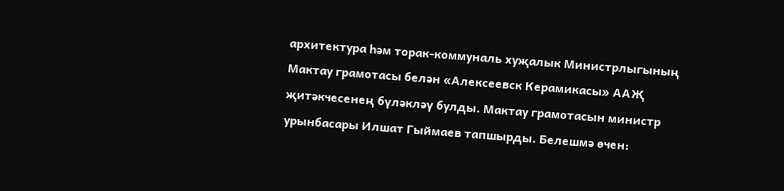архитектура һәм торак-коммуналь хуҗалык Министрлыгының Мактау грамотасы белән «Алексеевск Керамикасы» ААҖ җитәкчесенең бүләкләү булды. Мактау грамотасын министр урынбасары Илшат Гыймаев тапшырды. Белешмә өчен: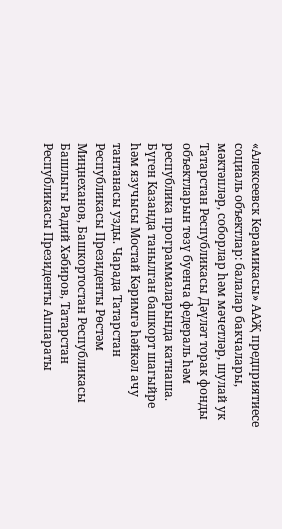«Алексеевск Керамикасы» ААҖ предприятиесе социаль объектлар: балалар бакчалары, мәктәпләр, соборлар һәм мәчетләр, шулай ук Татарстан Республикасы Дәүләт торак фонды объектларын төзү буенча федераль һәм республика программаларында катнаша.
Бүген Казанда танылган башкорт шагыйре һәм язучысы Мостай Кәримгә һәйкәл ачу тантанасы узды. Чарада Татарстан Республикасы Президенты Рөстәм Миңнеханов, Башкортостан Республикасы Башлыгы Радий Хәбиров, Татарстан Республикасы Президенты Аппараты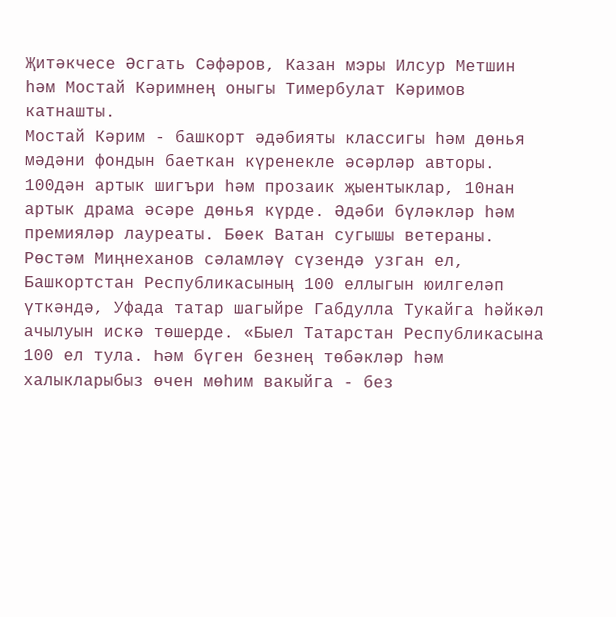Җитәкчесе Әсгать Сәфәров, Казан мэры Илсур Метшин һәм Мостай Кәримнең оныгы Тимербулат Кәримов катнашты.
Мостай Кәрим - башкорт әдәбияты классигы һәм дөнья мәдәни фондын баеткан күренекле әсәрләр авторы. 100дән артык шигъри һәм прозаик җыентыклар, 10нан артык драма әсәре дөнья күрде. Әдәби бүләкләр һәм премияләр лауреаты. Бөек Ватан сугышы ветераны.
Рөстәм Миңнеханов сәламләү сүзендә узган ел, Башкортстан Республикасының 100 еллыгын юилгеләп үткәндә, Уфада татар шагыйре Габдулла Тукайга һәйкәл ачылуын искә төшерде. «Быел Татарстан Республикасына 100 ел тула. Һәм бүген безнең төбәкләр һәм халыкларыбыз өчен мөһим вакыйга - без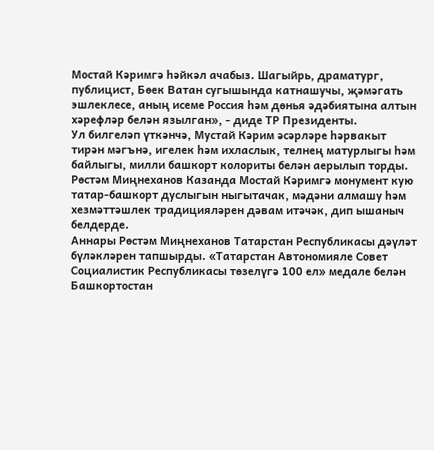Мостай Кәримгә һәйкәл ачабыз. Шагыйрь, драматург, публицист, Бөек Ватан сугышында катнашучы, җәмәгать эшлеклесе, аның исеме Россия һәм дөнья әдәбиятына алтын хәрефләр белән язылган», - диде ТР Президенты.
Ул билгеләп үткәнчә, Мустай Кәрим әсәрләре һәрвакыт тирән мәгънә, игелек һәм ихласлык, телнең матурлыгы һәм байлыгы, милли башкорт колориты белән аерылып торды.
Рөстәм Миңнеханов Казанда Мостай Кәримгә монумент кую татар-башкорт дуслыгын ныгытачак, мәдәни алмашу һәм хезмәттәшлек традицияләрен дәвам итәчәк, дип ышаныч белдерде.
Аннары Рөстәм Миңнеханов Татарстан Республикасы дәүләт бүләкләрен тапшырды. «Татарстан Автономияле Совет Социалистик Республикасы төзелүгә 100 ел» медале белән Башкортостан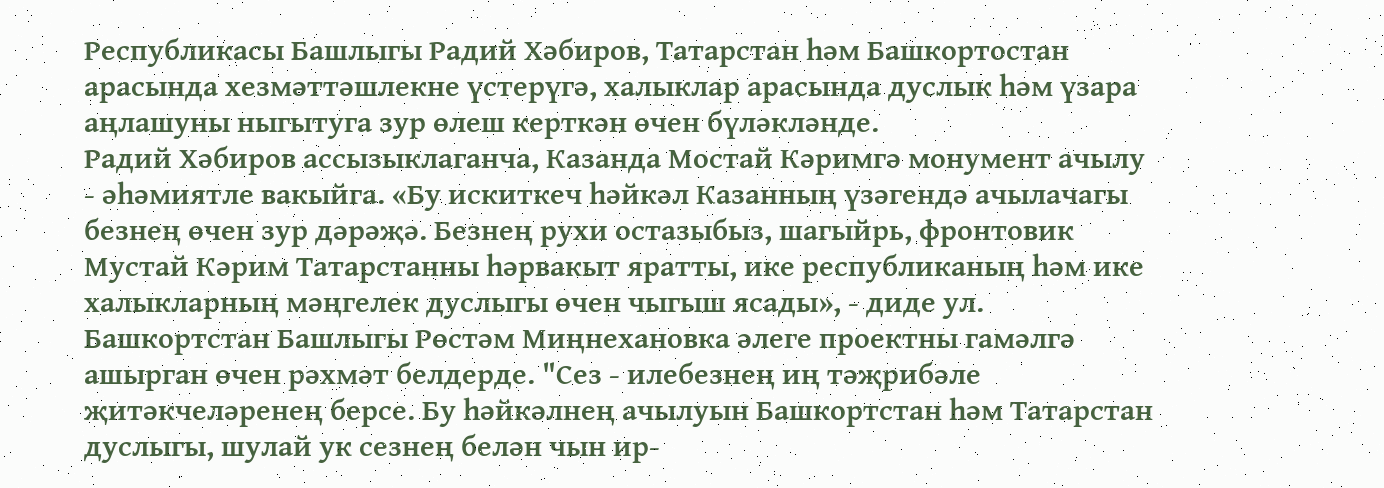Республикасы Башлыгы Радий Хәбиров, Татарстан һәм Башкортостан арасында хезмәттәшлекне үстерүгә, халыклар арасында дуслык һәм үзара аңлашуны ныгытуга зур өлеш керткән өчен бүләкләнде.
Радий Хәбиров ассызыклаганча, Казанда Мостай Кәримгә монумент ачылу - әһәмиятле вакыйга. «Бу искиткеч һәйкәл Казанның үзәгендә ачылачагы безнең өчен зур дәрәҗә. Безнең рухи остазыбыз, шагыйрь, фронтовик Мустай Кәрим Татарстанны һәрвакыт яратты, ике республиканың һәм ике халыкларның мәңгелек дуслыгы өчен чыгыш ясады», - диде ул.
Башкортстан Башлыгы Рөстәм Миңнехановка әлеге проектны гамәлгә ашырган өчен рәхмәт белдерде. "Сез - илебезнең иң тәҗрибәле җитәкчеләренең берсе. Бу һәйкәлнең ачылуын Башкортстан һәм Татарстан дуслыгы, шулай ук сезнең белән чын ир-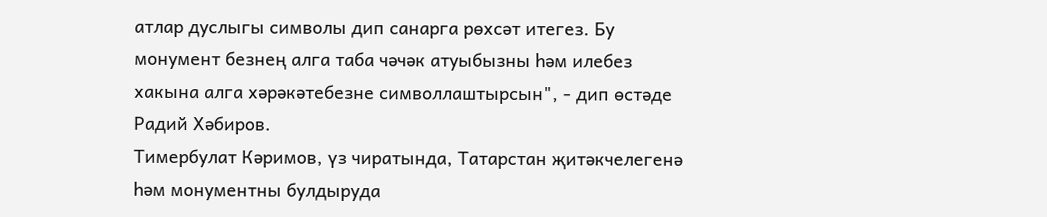атлар дуслыгы символы дип санарга рөхсәт итегез. Бу монумент безнең алга таба чәчәк атуыбызны һәм илебез хакына алга хәрәкәтебезне символлаштырсын", - дип өстәде Радий Хәбиров.
Тимербулат Кәримов, үз чиратында, Татарстан җитәкчелегенә һәм монументны булдыруда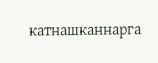катнашканнарга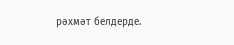рәхмәт белдерде.